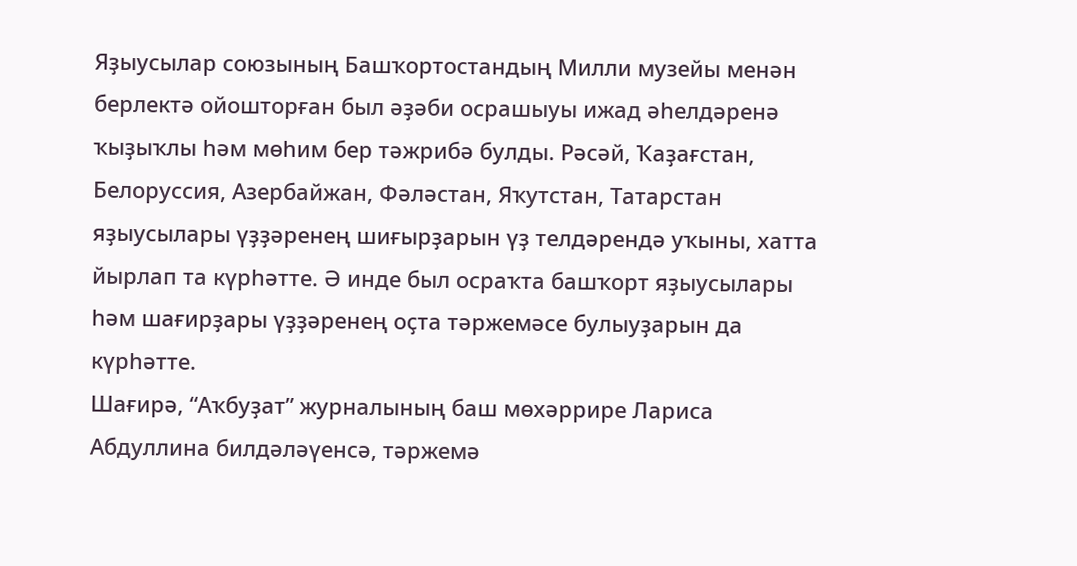Яҙыусылар союзының Башҡортостандың Милли музейы менән берлектә ойошторған был әҙәби осрашыуы ижад әһелдәренә ҡыҙыҡлы һәм мөһим бер тәжрибә булды. Рәсәй, Ҡаҙағстан, Белоруссия, Азербайжан, Фәләстан, Яҡутстан, Татарстан яҙыусылары үҙҙәренең шиғырҙарын үҙ телдәрендә уҡыны, хатта йырлап та күрһәтте. Ә инде был осраҡта башҡорт яҙыусылары һәм шағирҙары үҙҙәренең оҫта тәржемәсе булыуҙарын да күрһәтте.
Шағирә, “Аҡбуҙат” журналының баш мөхәррире Лариса Абдуллина билдәләүенсә, тәржемә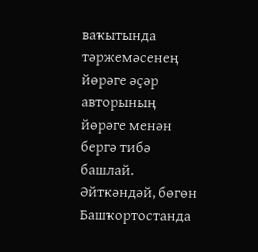ваҡытында тәржемәсенең йөрәге әҫәр авторының йөрәге менән бергә тибә башлай.
Әйткәндәй, бөгөн Башҡортостанда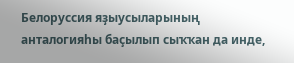Белоруссия яҙыусыларының анталогияһы баҫылып сыҡҡан да инде,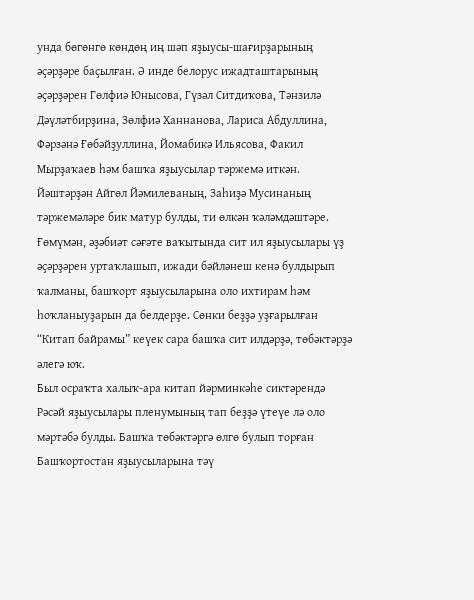унда бөгөнгө көндөң иң шәп яҙыусы-шағирҙарының әҫәрҙәре баҫылған. Ә инде белорус ижадташтарының әҫәрҙәрен Гөлфиә Юнысова, Гүзәл Ситдиҡова, Тәнзилә Дәүләтбирҙина, Зөлфиә Ханнанова, Лариса Абдуллина, Фәрзәнә Ғөбәйҙуллина, Йомабикә Ильясова, Факил Мырҙаҡаев һәм башҡа яҙыусылар тәржемә иткән. Йәштәрҙән Айгөл Йәмилеваның, Заһиҙә Мусинаның тәржемәләре бик матур булды, ти өлкән ҡәләмдәштәре.
Ғөмүмән, әҙәбиәт сәғәте ваҡытында сит ил яҙыусылары үҙ әҫәрҙәрен уртаҡлашып, ижади бәйләнеш кенә булдырып ҡалманы, башҡорт яҙыусыларына оло ихтирам һәм һоҡланыуҙарын да белдерҙе. Сөнки беҙҙә уҙғарылған “Китап байрамы” кеүек сара башҡа сит илдәрҙә, төбәктәрҙә әлегә юҡ.
Был осраҡта халыҡ-ара китап йәрминкәһе сиктәрендә Рәсәй яҙыусылары пленумының тап беҙҙә үтеүе лә оло мәртәбә булды. Башҡа төбәктәргә өлгө булып торған Башҡортостан яҙыусыларына тәү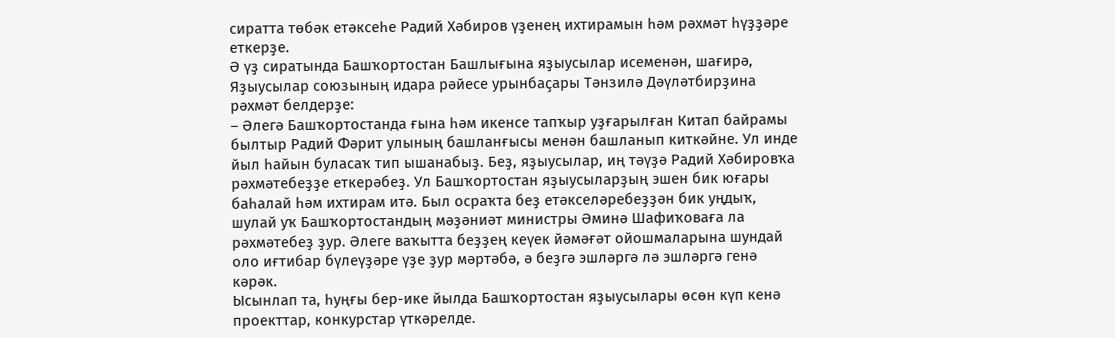сиратта төбәк етәксеһе Радий Хәбиров үҙенең ихтирамын һәм рәхмәт һүҙҙәре еткерҙе.
Ә үҙ сиратында Башҡортостан Башлығына яҙыусылар исеменән, шағирә, Яҙыусылар союзының идара рәйесе урынбаҫары Тәнзилә Дәүләтбирҙина рәхмәт белдерҙе:
– Әлегә Башҡортостанда ғына һәм икенсе тапҡыр уҙғарылған Китап байрамы былтыр Радий Фәрит улының башланғысы менән башланып киткәйне. Ул инде йыл һайын буласаҡ тип ышанабыҙ. Беҙ, яҙыусылар, иң тәүҙә Радий Хәбировҡа рәхмәтебеҙҙе еткерәбеҙ. Ул Башҡортостан яҙыусыларҙың эшен бик юғары баһалай һәм ихтирам итә. Был осраҡта беҙ етәкселәребеҙҙән бик уңдыҡ, шулай уҡ Башҡортостандың мәҙәниәт министры Әминә Шафиҡоваға ла рәхмәтебеҙ ҙур. Әлеге ваҡытта беҙҙең кеүек йәмәғәт ойошмаларына шундай оло иғтибар бүлеүҙәре үҙе ҙур мәртәбә, ә беҙгә эшләргә лә эшләргә генә кәрәк.
Ысынлап та, һуңғы бер-ике йылда Башҡортостан яҙыусылары өсөн күп кенә проекттар, конкурстар үткәрелде.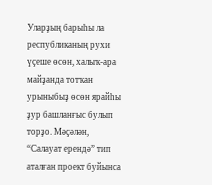Уларҙың барыһы ла республиканың рухи үҫеше өсөн, халыҡ-ара майҙанда тотҡан урыныбыҙ өсөн ярайһы ҙур башланғыс булып торҙо. Мәҫәлән, “Салауат ерендә” тип аталған проект буйынса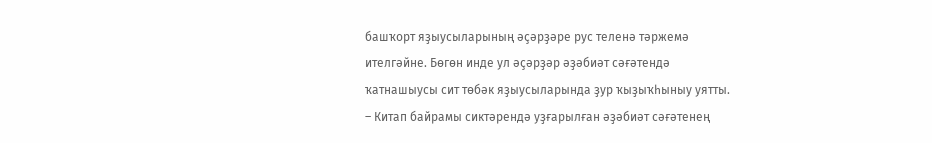башҡорт яҙыусыларының әҫәрҙәре рус теленә тәржемә ителгәйне. Бөгөн инде ул әҫәрҙәр әҙәбиәт сәғәтендә ҡатнашыусы сит төбәк яҙыусыларында ҙур ҡыҙыҡһыныу уятты.
– Китап байрамы сиктәрендә уҙғарылған әҙәбиәт сәғәтенең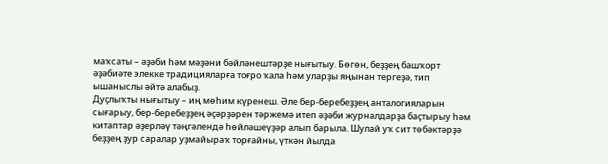маҡсаты – әҙәби һәм мәҙәни бәйләнештәрҙе нығытыу. Бөгөн, беҙҙең башҡорт әҙәбиәте элекке традицияларға тоғро ҡала һәм уларҙы яңынан тергеҙә, тип ышаныслы әйтә алабыҙ.
Дуҫлыҡты нығытыу – иң мөһим күренеш. Әле бер-беребеҙҙең анталогияларын сығарыу, бер-беребеҙҙең әҫәрҙәрен тәржемә итеп әҙәби журналдарҙа баҫтырыу һәм китаптар әҙерләү тәңгәлендә һөйләшеүҙәр алып барыла. Шулай уҡ сит төбәктәрҙә беҙҙең ҙур саралар уҙмайыраҡ торғайны, үткән йылда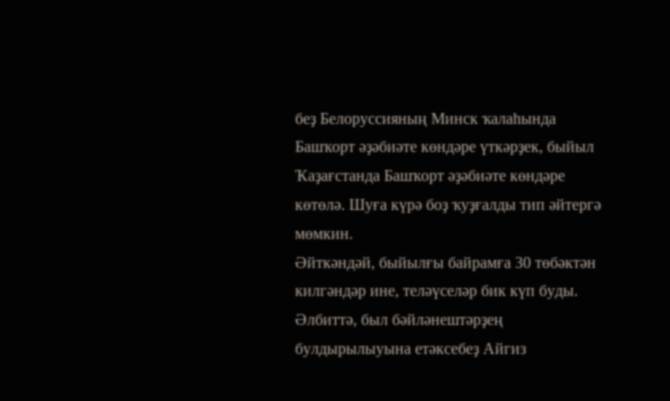беҙ Белоруссияның Минск ҡалаһында Башҡорт әҙәбиәте көндәре үткәрҙек, быйыл Ҡаҙағстанда Башҡорт әҙәбиәте көндәре көтөлә. Шуға күрә боҙ ҡуҙғалды тип әйтергә мөмкин.
Әйткәндәй, быйылғы байрамға 30 төбәктән килгәндәр ине, теләүселәр бик күп буды. Әлбиттә, был бәйләнештәрҙең булдырылыуына етәксебеҙ Айгиз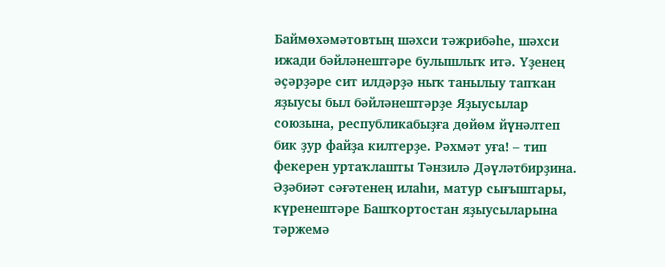Баймөхәмәтовтың шәхси тәжрибәһе, шәхси ижади бәйләнештәре булышлыҡ итә. Үҙенең әҫәрҙәре сит илдәрҙә ныҡ танылыу тапҡан яҙыусы был бәйләнештәрҙе Яҙыусылар союзына, республикабыҙға дөйөм йүнәлтеп бик ҙур файҙа килтерҙе. Рәхмәт уға! – тип фекерен уртаҡлашты Тәнзилә Дәүләтбирҙина.
Әҙәбиәт сәғәтенең илаһи, матур сығыштары, күренештәре Башҡортостан яҙыусыларына тәржемә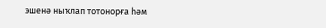эшенә ныҡлап тотонорға һәм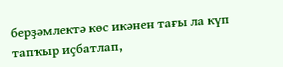берҙәмлектә көс икәнен тағы ла күп тапҡыр иҫбатлап,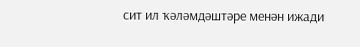сит ил ҡәләмдәштәре менән ижади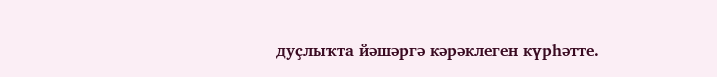дуҫлыҡта йәшәргә кәрәклеген күрһәтте.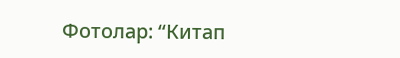Фотолар: “Китап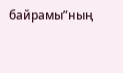байрамы”ның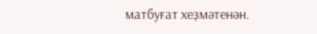матбуғат хеҙмәтенән.